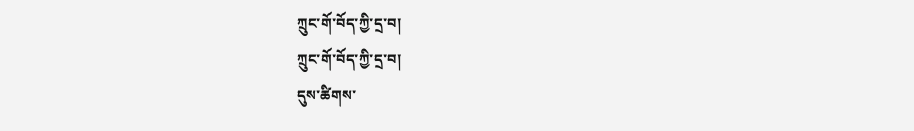ཀྲུང་གོ་བོད་ཀྱི་དྲ་བ།
ཀྲུང་གོ་བོད་ཀྱི་དྲ་བ།
དུས་ཚིགས་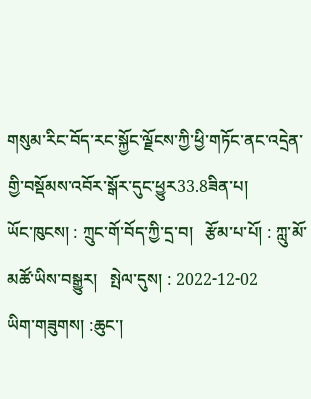གསུམ་རིང་བོད་རང་སྐྱོང་ལྗོངས་ཀྱི་ཕྱི་གཏོང་ནང་འདྲེན་གྱི་བསྡོམས་འབོར་སྒོར་དུང་ཕྱུར33.8ཟིན་པ།
ཡོང་ཁུངས། : ཀྲུང་གོ་བོད་ཀྱི་དྲ་བ།   རྩོམ་པ་པོ། : ཀླུ་མོ་མཚོ་ཡིས་བསྒྱུར།   སྤེལ་དུས། : 2022-12-02
ཡིག་གཟུགས། :ཆུང་།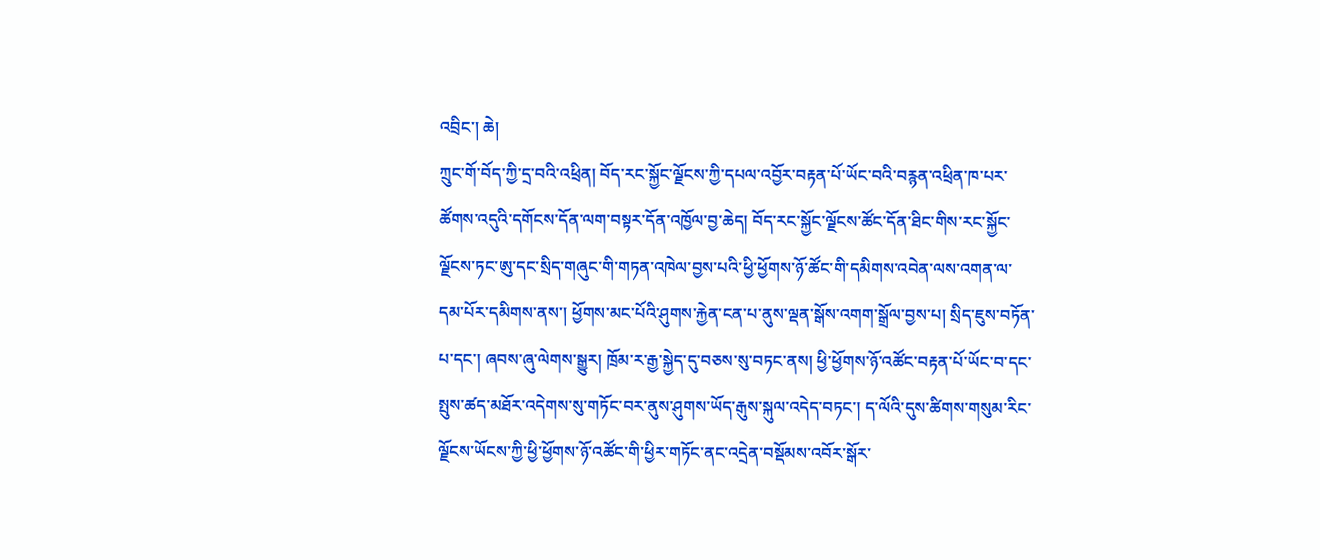འབྲིང་། ཆེ།
ཀྲུང་གོ་བོད་ཀྱི་དྲ་བའི་འཕྲིན། བོད་རང་སྐྱོང་ལྗོངས་ཀྱི་དཔལ་འབྱོར་བརྟན་པོ་ཡོང་བའི་བརྙན་འཕྲིན་ཁ་པར་ཚོགས་འདུའི་དགོངས་དོན་ལག་བསྟར་དོན་འཁྱོལ་བྱ་ཆེད། བོད་རང་སྐྱོང་ལྗོངས་ཚོང་དོན་ཐིང་གིས་རང་སྐྱོང་ལྗོངས་ཏང་ཨུ་དང་སྲིད་གཞུང་གི་གཏན་འཁེལ་བྱས་པའི་ཕྱི་ཕྱོགས་ཉོ་ཚོང་གི་དམིགས་འབེན་ལས་འགན་ལ་དམ་པོར་དམིགས་ནས་། ཕྱོགས་མང་པོའི་ཤུགས་རྐྱེན་ངན་པ་ནུས་ལྡན་སྒོས་འགག་སྒྲོལ་བྱས་པ། སྲིད་ཇུས་བཏོན་པ་དང་། ཞབས་ཞུ་ལེགས་སྒྱུར། ཁྲོམ་ར་རྒྱ་སྐྱེད་དུ་བཅས་སུ་བཏང་ནས། ཕྱི་ཕྱོགས་ཉོ་འཚོང་བརྟན་པོ་ཡོང་བ་དང་སྤུས་ཚད་མཐོར་འདེགས་སུ་གཏོང་བར་ནུས་ཤུགས་ཡོད་རྒུས་སྐུལ་འདེད་བཏང་། ད་ལོའི་དུས་ཚིགས་གསུམ་རིང་ལྗོངས་ཡོངས་ཀྱི་ཕྱི་ཕྱོགས་ཉོ་འཚོང་གི་ཕྱིར་གཏོང་ནང་འདྲེན་བསྡོམས་འབོར་སྒོར་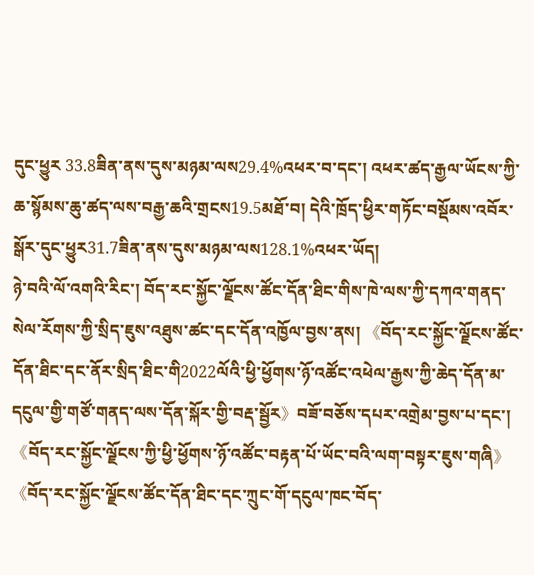དུང་ཕྱུར 33.8ཟིན་ནས་དུས་མཉམ་ལས29.4%འཕར་བ་དང་། འཕར་ཚད་རྒྱལ་ཡོངས་ཀྱི་ཆ་སྙོམས་ཆུ་ཚད་ལས་བརྒྱ་ཆའི་གྲངས19.5མཐོ་བ། དེའི་ཁྲོད་ཕྱིར་གཏོང་བསྡོམས་འབོར་སྒོར་དུང་ཕྱུར31.7ཟིན་ནས་དུས་མཉམ་ལས128.1%འཕར་ཡོད།
ཉེ་བའི་ལོ་འགའི་རིང་། བོད་རང་སྐྱོང་ལྗོངས་ཚོང་དོན་ཐིང་གིས་ཁེ་ལས་ཀྱི་དཀའ་གནད་སེལ་རོགས་ཀྱི་སྲིད་ཇུས་འཐུས་ཚང་དང་དོན་འཁྱོལ་བྱས་ནས། 《བོད་རང་སྐྱོང་ལྗོངས་ཚོང་དོན་ཐིང་དང་ནོར་སྲིད་ཐིང་གི2022ལོའི་ཕྱི་ཕྱོགས་ཉོ་འཚོང་འཕེལ་རྒྱས་ཀྱི་ཆེད་དོན་མ་དངུལ་གྱི་གཙོ་གནད་ལས་དོན་སྐོར་གྱི་བརྡ་སྦྱོར》བཟོ་བཅོས་དཔར་འགྲེམ་བྱས་པ་དང་། 《བོད་རང་སྐྱོང་ལྗོངས་ཀྱི་ཕྱི་ཕྱོགས་ཉོ་འཚོང་བརྟན་པོ་ཡོང་བའི་ལག་བསྟར་ཇུས་གཞི》《བོད་རང་སྐྱོང་ལྗོངས་ཚོང་དོན་ཐིང་དང་ཀྲུང་གོ་དངུལ་ཁང་བོད་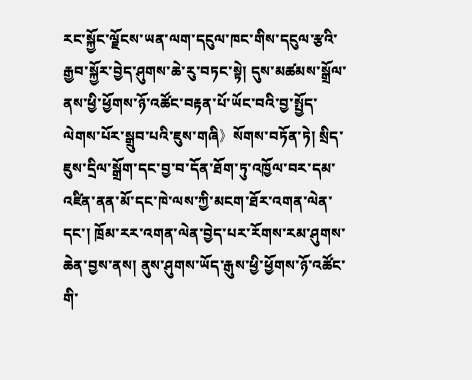རང་སྐྱོང་ལྗོངས་ཡན་ལག་དངུལ་ཁང་གིས་དངུལ་རྩའི་རྒྱབ་སྐྱོར་བྱེད་ཤུགས་ཆེ་རུ་བཏང་སྟེ། དུས་མཚམས་སྒྲོལ་ནས་ཕྱི་ཕྱོགས་ཉོ་འཚོང་བརྟན་པོ་ཡོང་བའི་བྱ་སྤྱོད་ལེགས་པོར་སྒྲུབ་པའི་ཇུས་གཞི》སོགས་བཏོན་ཏེ། སྲིད་ཇུས་དྲིལ་སྒྲོག་དང་བྱ་བ་དོན་ཐོག་ཏུ་འཁྱོལ་བར་དམ་འཛིན་ནན་མོ་དང་ཁེ་ལས་ཀྱི་མངག་ཐོར་འགན་ལེན་དང་། ཁྲོམ་རར་འགན་ལེན་བྱེད་པར་རོགས་རམ་ཤུགས་ཆེན་བྱས་ནས། ནུས་ཤུགས་ཡོད་རྒུས་ཕྱི་ཕྱོགས་ཉོ་འཚོང་གི་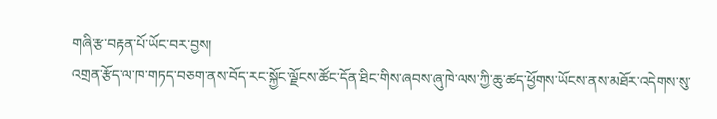གཞི་རྩ་བརྟན་པོ་ཡོང་བར་བྱས།
འགྲན་རྩོད་ལ་ཁ་གཏད་བཅག་ནས་བོད་རང་སྐྱོང་ལྗོངས་ཚོང་དོན་ཐིང་གིས་ཞབས་ཞུ་ཁེ་ལས་ཀྱི་ཆུ་ཚད་ཕྱོགས་ཡོངས་ནས་མཐོར་འདེགས་སུ་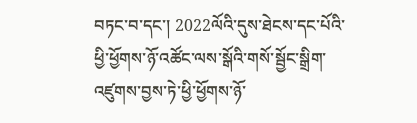བཏང་བ་དང་། 2022ལོའི་དུས་ཐེངས་དང་པོའི་ཕྱི་ཕྱོགས་ཉོ་འཚོང་ལས་སྒོའི་གསོ་སྦྱོང་སྒྲིག་འཛུགས་བྱས་ཏེ་ཕྱི་ཕྱོགས་ཉོ་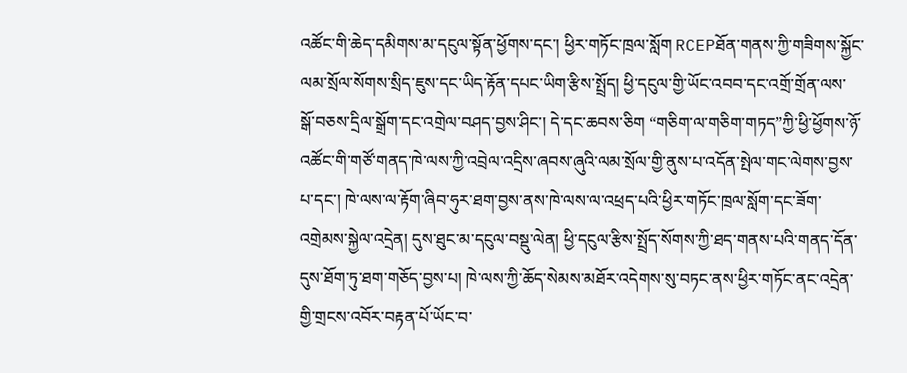འཚོང་གི་ཆེད་དམིགས་མ་དངུལ་སྟོན་ཕྱོགས་དང་། ཕྱིར་གཏོང་ཁྲལ་སློག RCEPཐོན་གནས་ཀྱི་གཟིགས་སྐྱོང་ལམ་སྲོལ་སོགས་སྲིད་ཇུས་དང་ཡིད་རྟོན་དཔང་ཡིག་རྩིས་སྤྲོད། ཕྱི་དངུལ་གྱི་ཡོང་འབབ་དང་འགྲོ་གྲོན་ལས་སྒོ་བཅས་དྲིལ་སྒྲོག་དང་འགྲེལ་བཤད་བྱས་ཤིང་། དེ་དང་ཆབས་ཅིག “གཅིག་ལ་གཅིག་གཏད”ཀྱི་ཕྱི་ཕྱོགས་ཉོ་འཚོང་གི་གཙོ་གནད་ཁེ་ལས་ཀྱི་འབྲེལ་འདྲིས་ཞབས་ཞུའི་ལམ་སྲོལ་གྱི་ནུས་པ་འདོན་སྤེལ་གང་ལེགས་བྱས་པ་དང་། ཁེ་ལས་ལ་རྟོག་ཞིབ་ཧུར་ཐག་བྱས་ནས་ཁེ་ལས་ལ་འཕྲད་པའི་ཕྱིར་གཏོང་ཁྲལ་སློག་དང་ཟོག་འགྲེམས་སྐྱེལ་འདྲེན། དུས་ཐུང་མ་དངུལ་བསྡུ་ལེན། ཕྱི་དངུལ་རྩིས་སྤྲོད་སོགས་ཀྱི་ཐད་གནས་པའི་གནད་དོན་དུས་ཐོག་ཏུ་ཐག་གཅོད་བྱས་པ། ཁེ་ལས་ཀྱི་ཆོད་སེམས་མཐོར་འདེགས་སུ་བཏང་ནས་ཕྱིར་གཏོང་ནང་འདྲེན་གྱི་གྲངས་འབོར་བརྟན་པོ་ཡོང་བ་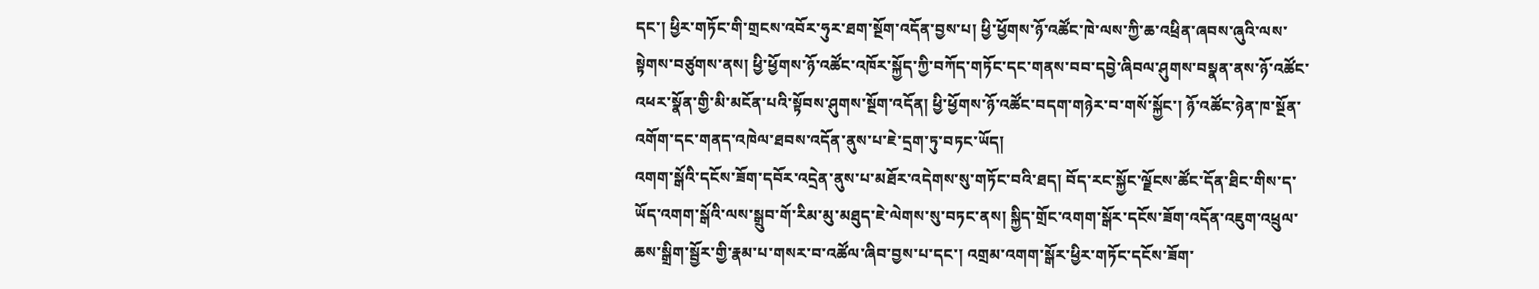དང་། ཕྱིར་གཏོང་གི་གྲངས་འབོར་ཧུར་ཐག་སྔོག་འདོན་བྱས་པ། ཕྱི་ཕྱོགས་ཉོ་འཚོང་ཁེ་ལས་ཀྱི་ཆ་འཕྲིན་ཞབས་ཞུའི་ལས་སྟེགས་བཙུགས་ནས། ཕྱི་ཕྱོགས་ཉོ་འཚོང་འཁོར་སྐྱོད་ཀྱི་བཀོད་གཏོང་དང་གནས་བབ་དབྱེ་ཞིབལ་ཤུགས་བསྣན་ནས་ཉོ་འཚོང་འཕར་སྣོན་གྱི་མི་མངོན་པའི་སྟོབས་ཤུགས་སྔོག་འདོན། ཕྱི་ཕྱོགས་ཉོ་འཚོང་བདག་གཉེར་བ་གསོ་སྐྱོང་། ཉོ་འཚོང་ཉེན་ཁ་སྔོན་འགོག་དང་གནད་འཁེལ་ཐབས་འདོན་ནུས་པ་ཇེ་དྲག་ཏུ་བཏང་ཡོད།
འགག་སྒོའི་དངོས་ཟོག་དབོར་འདྲེན་ནུས་པ་མཐོར་འདེགས་སུ་གཏོང་བའི་ཐད། བོད་རང་སྐྱོང་ལྗོངས་ཚོང་དོན་ཐིང་གིས་ད་ཡོད་འགག་སྒོའི་ལས་སྒྲུབ་གོ་རིམ་མུ་མཐུད་ཇེ་ལེགས་སུ་བཏང་ནས། སྐྱིད་གྲོང་འགག་སྒོར་དངོས་ཟོག་འདོན་འཇུག་འཕྲུལ་ཆས་སྒྲིག་སྦྱོར་གྱི་རྣམ་པ་གསར་བ་འཚོལ་ཞིབ་བྱས་པ་དང་། འགྲམ་འགག་སྒོར་ཕྱིར་གཏོང་དངོས་ཟོག་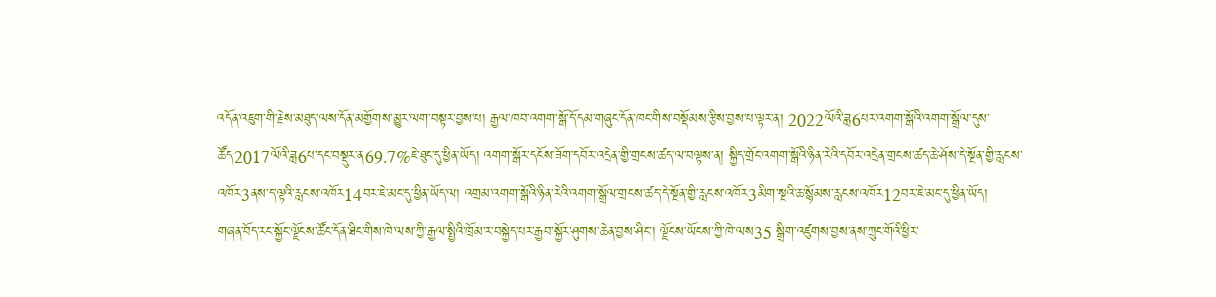འདོན་འཇུག་གི་རྗེས་མཐུད་ལས་དོན་མགྱོགས་མྱུར་ལག་བསྟར་བྱས་པ། རྒྱལ་ཁབ་འགག་སྒོ་དོ་དམ་གཞུང་དོན་ཁང་གིས་བསྡོམས་རྩིས་བྱས་པ་ལྟར་ན། 2022ལོའི་ཟླ6པར་འགག་སྒོའི་འགག་སྒྲོལ་དུས་ཚོད2017ལོའི་ཟླ6པ་དང་བསྡུར་ན69.7%ཇེ་ཐུང་དུ་ཕྱིན་ཡོད། འགག་སྒོར་དངོས་ཟོག་དབོར་འདྲེན་གྱི་གྲངས་ཚད་ལ་བལྟས་ན། སྐྱིད་གྲོང་འགག་སྒོའི་ཉིན་རེའི་དབོར་འདྲེན་གྲངས་ཚད་ཆེ་ཤོས་དེ་སྔོན་གྱི་རླངས་འཁོར3ནས་ད་ལྟའི་རླངས་འཁོར14བར་ཇེ་མང་དུ་ཕྱིན་ཡོད་ལ། འགྲམ་འགག་སྒོའི་ཉིན་རེའི་འགག་སྒྲོལ་གྲངས་ཚད་དེ་སྔོན་གྱི་རླངས་འཁོར3མིག་སྔའི་ཆ་སྙོམས་རླངས་འཁོར12བར་ཇེ་མང་དུ་ཕྱིན་ཡོད།
གཞན་བོད་རང་སྐྱོང་ལྗོངས་ཚོང་དོན་ཐིང་གིས་ཁེ་ལས་ཀྱི་རྒྱལ་སྤྱིའི་ཁྲོམ་ར་བསྐྱེད་པར་རྒྱབ་སྐྱོར་ཤུགས་ཆེན་བྱས་ཤིང་། ལྗོངས་ཡོངས་ཀྱི་ཁེ་ལས35 སྒྲིག་འཛུགས་བྱས་ནས་ཀྲུང་གོའི་ཕྱིར་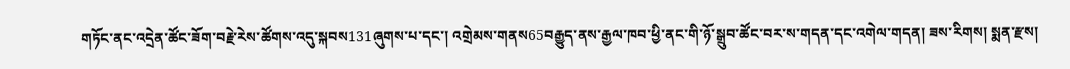གཏོང་ནང་འདྲེན་ཚོང་ཟོག་བརྗེ་རེས་ཚོགས་འདུ་སྐབས131ཞུགས་པ་དང་། འགྲེམས་གནས65བརྒྱུད་ནས་རྒྱལ་ཁབ་ཕྱི་ནང་གི་ཉོ་སྒྲུབ་ཚོང་བར་ས་གདན་དང་འགེལ་གདན། ཟས་རིགས། སྨན་རྫས།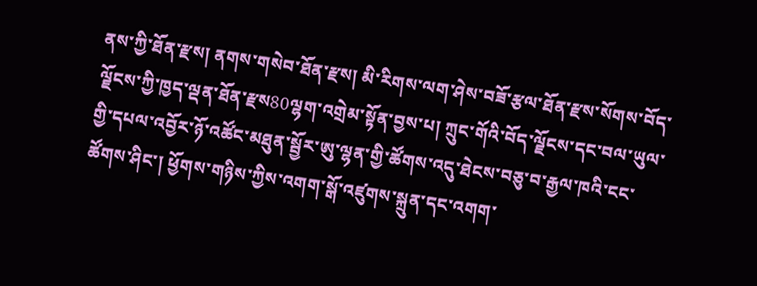ནས་ཀྱི་ཐོན་རྫས། ནགས་གསེབ་ཐོན་རྫས། མི་རིགས་ལག་ཤེས་བཟོ་རྩལ་ཐོན་རྫས་སོགས་བོད་ལྗོངས་ཀྱི་ཁྱད་ལྡན་ཐོན་རྫས80ལྷག་འགྲེམ་སྟོན་བྱས་པ། ཀྲུང་གོའི་བོད་ལྗོངས་དང་བལ་ཡུལ་གྱི་དཔལ་འབྱོར་ཉོ་འཚོང་མཐུན་སྦྱོར་ཨུ་ལྷན་གྱི་ཚོགས་འདུ་ཐེངས་བཅུ་བ་རྒྱལ་ཁའི་ངང་ཚོགས་ཤིང་། ཕྱོགས་གཉིས་ཀྱིས་འགག་སྒོ་འཛུགས་སྐྲུན་དང་འགག་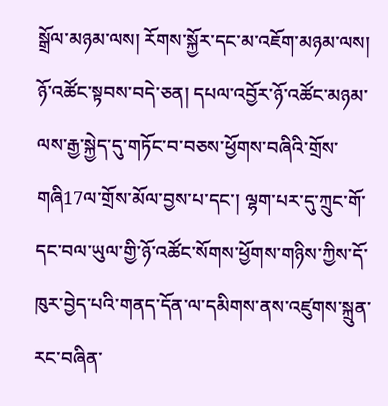སྒྲོལ་མཉམ་ལས། རོགས་སྐྱོར་དང་མ་འཇོག་མཉམ་ལས། ཉོ་འཚོང་སྟབས་བདེ་ཅན། དཔལ་འབྱོར་ཉོ་འཚོང་མཉམ་ལས་རྒྱ་སྐྱེད་དུ་གཏོང་བ་བཅས་ཕྱོགས་བཞིའི་གྲོས་གཞི17ལ་གྲོས་མོལ་བྱས་པ་དང་། ལྷག་པར་དུ་ཀྲུང་གོ་དང་བལ་ཡུལ་གྱི་ཉོ་འཚོང་སོགས་ཕྱོགས་གཉིས་ཀྱིས་དོ་ཁུར་བྱེད་པའི་གནད་དོན་ལ་དམིགས་ནས་འཛུགས་སྐྲུན་རང་བཞིན་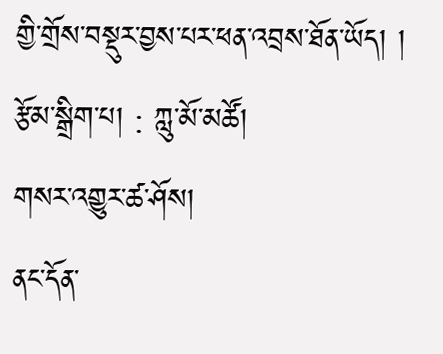གྱི་གྲོས་བསྡུར་བྱས་པར་ཕན་འབྲས་ཐོན་ཡོད། །
རྩོམ་སྒྲིག་པ། : ཀླུ་མོ་མཚོ།
གསར་འགྱུར་ཚ་ཤོས།
ནང་དོན་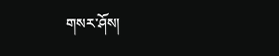གསར་ཤོས།